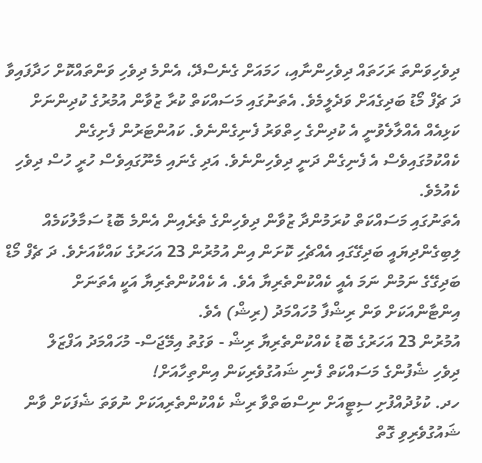ދިވެހިވަންތަ ރަހަތައް ދިވެހިންނާއި، ހަމައަށް ގެނެސްދޭ، އެންމެ ދިވެހި ވަންތައްކޮށް ހަދާފައިވާ ދަ ޗެފް މޯޑު ބަދިގެއަށް ވަދެލީމެވެ. އެތަނުގައި މަސައްކަތް ކުރާ ޒުވާން އުމުރުގެ ކުދިންނަށް ކަޅިއެއް އެއްލާލެވުނީ އެ ކުދިންގެ ހިތްވަރު ފެނިގެންނެވެ. ކައުންޓަރުން ފެށިގެން ކެއްކުމުގައިވެސް އެ ފެނިގެން ދަނީ ދިވެހިންނެވެ. އަދި ގެނައި މެނޫގައިވެސް ހުރީ ހުސް ދިވެހި ކެއުމެވެ.
އެތަނުގައި މަސައްކަތް ކުރަމުންދާ ޒުވާން ދިވެހިންގެ ތެރެއިން އެންމެ ބޮޑު ސަމާލުކަމެއް ލިބިގެންދިޔައީ ބަދިގޭގައި އެއްޗެހި ކޮށަން އިން އުމުރުން 23 އަހަރުގެ ކައްކާއަށެވެ. ދަ ޗެފް މޯޑް ބަދިގޭގެ ނަމުން ނަމަ އެއީ ކެއްކުންތެރިޔާ އެވެ. އެ ކެއްކުންތެރިޔާ އަކީ އެތަނަށް އިންޓާންއަކަށް ވަން ރިޝްފާ މުހައްމަދު (ރިޝް) އެވެ.
އުމުރުން 23 އަހަރުގެ ބޮޑު ކެއްކުންތެރިޔާ ރިޝް - ވަގުތު އިމޭޖަސް- މުހައްމަދު އަފްޒަލް
ދިވެހި ޝެފުންގެ މަސައްކަތް ފެނި ޝައުގުވެރިކަން އިންތިހާއަށް!
ހދ. ކުޅުދުއްފުށި ސިޓީއަށް ނިސްބަތްވާ ރިޝް ކެއްކުންތެރިއަކަށް ނުވަތަ ޝެފަކަށް ވާން ޝައުގުވެރިވި ގޮތް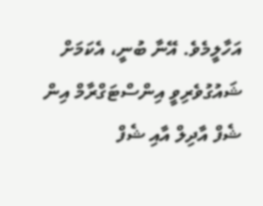އަހާލީމެވެ. އޭނާ ބުނީ، އެކަމަށް ޝައުގުވެރިވީ އިންސްޓަގްރާމް އިން ޝެފް އާދިލް އާއި ޝެފް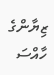ޒިޔާންގެ ހާއްސަ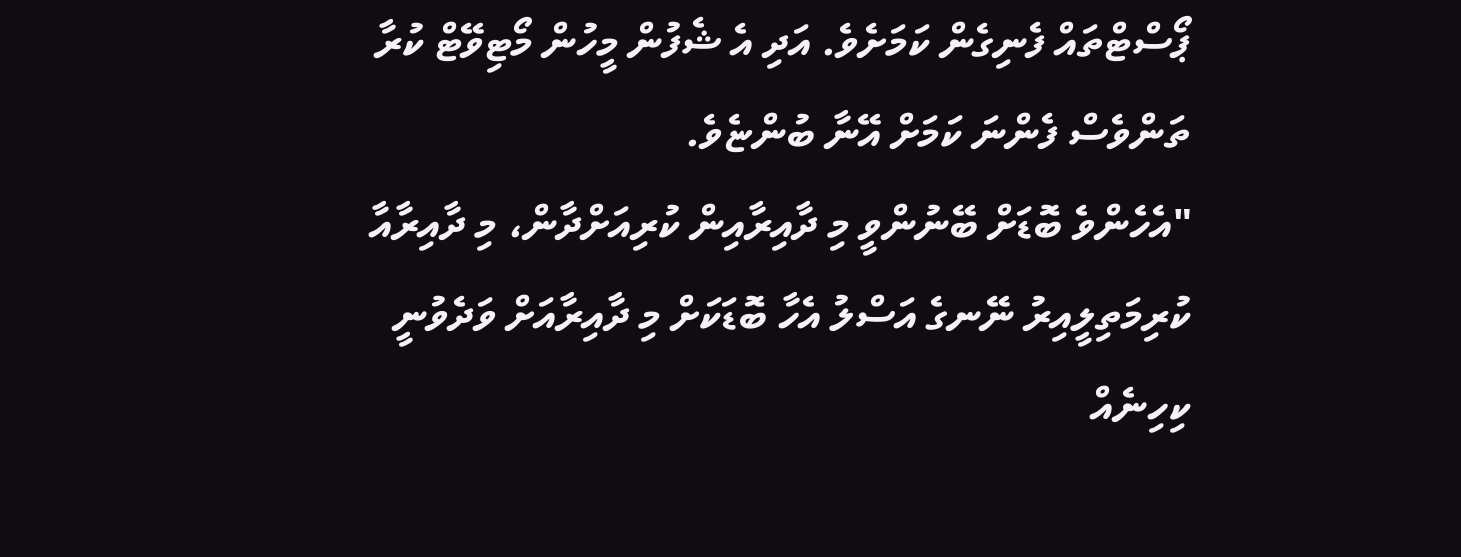ޕޯސްޓްތައް ފެނިގެން ކަމަށެވެ. އަދި އެ ޝެފުން މީހުން މޯޓިވޭޓް ކުރާ ތަންވެސް ފެންނަ ކަމަށް އޭނާ ބުންޏެވެ.
"އެހެންވެ ބޮޑަށް ބޭނުންވީ މި ދާއިރާއިން ކުރިއަށްދާން، މި ދާއިރާއާ ކުރިމަތިލީއިރު ނޭނގެ އަސްލު އެހާ ބޮޑަކަށް މި ދާއިރާއަށް ވަދެވުނީ ކިހިނެއް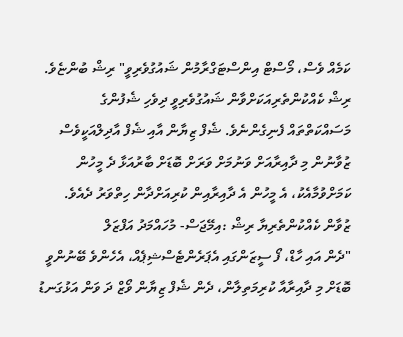ކަމެއް ވެސް، މޯސްޓް އިންސްޓަގްރާމުން ޝައުގުވެރިވީ" ރިޝް ބުންޏެވެ.
ރިޝް ކެއްކުންތެރިއަކަށްވާން ޝައުގުވެރިވީ ދިވެހި ޝެފުންގެ މަސައްކަތްތައް ފެނިގެންނެވެ. ޝެފް ޒިޔާން އާއި ޝެފް އާދިލްއަކީވެސް ޒުވާނުން މި ދާއިރާއަށް ވަނުމަށް ވަރަށް ބޮޑަށް ބާރުއަޅާ ދެ މީހުން ކަމަށްވުމާއެކު، އެ މީހުން އެ ދާއިރާއިން ކުރިއަށްދާން ހިތްވަރު ދެއެވެ.
ޒުވާން ކެއްކުންތެރިޔާ ރިޝް :އިމޭޖަސް- މުހައްމަދު އަފްޒަލް
"ދެން އައި ހާޑް، ފޯ ސީޒަންގައި އެޕަރެންޓެސްޝިޕެއް، އެހެންވެ ބޭނުންވީ ބޮޑަށް މި ދާއިރާއާ ކުރިމަތިލާން، ދެން ޝެފް ޒިޔާން ވޯޒް ދަ ވަން އަޅުގަނޑު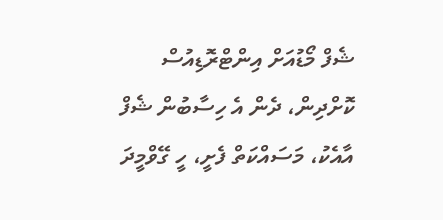ޝެފް މޯޑުއަށް އިންޓްރޮޑިއުސް ކޮށްދިން، ދެން އެ ހިސާބުން ޝެފް އާއެކު، މަސައްކަތް ފެށީ، ހީ ގޭވްމީދަ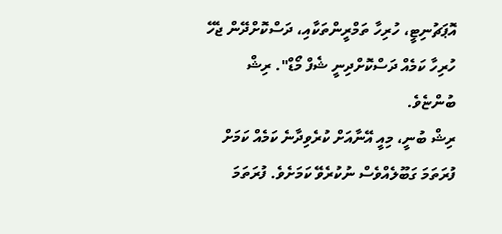އޮޕަޗުނިޓީ، ހުރިހާ ތަމްރީންތަކާއި، ދަސްކޮށްދޭން ޖެހޭ ހުރިހާ ކަމެއް ދަސްކޮށްދިނީ ޝެފް މޯޑް". ރިޝް ބުންޏެވެ.
ރިޝް ބުނީ، މިއީ އޭނާއަށް ކުރެވިދާނެ ކަމެއް ކަމަށް ފުރަތަމަ ގަބޫލެއްވެސް ނުކުރެވޭ ކަމަށެވެ. ފުރަތަމަ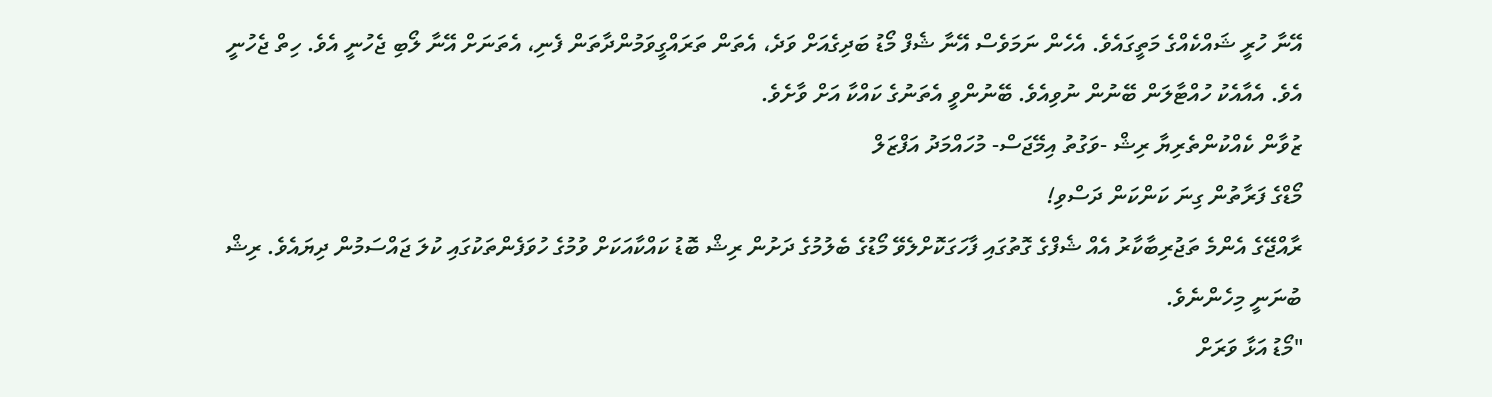އޭނާ ހުރީ ޝައްކެއްގެ މަތީގައެވެ. އެހެން ނަމަވެސް އޭނާ ޝެފް މޯޑު ބަދިގެއަށް ވަދެ، އެތަން ތަރައްގީވަމުންދާތަން ފެނި، އެތަނަށް އޭނާ ލޯބި ޖެހުނީ އެވެ. ހިތް ޖެހުނީ އެވެ. އެއާއެކު ހުއްޓާލަން ބޭނުން ނުވިއެވެ. ބޭނުންވީ އެތަނުގެ ކައްކާ އަށް ވާށެވެ.
ޒުވާން ކެއްކުންތެރިޔާ ރިޝް -ވަގުތު އިމޭޖަސް- މުހައްމަދު އަފްޒަލް
މޯޑްގެ ފަރާތުން ގިނަ ކަންކަން ދަސްވި!
ރާއްޖޭގެ އެންމެ ތަޖުރިބާކާރު އެއް ޝެފްގެ ގޮތުގައި ފާހަގަކޮށްލެވޭ މޯޑުގެ ބެލުމުގެ ދަށުން ރިޝް ބޮޑު ކައްކާއަކަށް ވުމުގެ ހުވަފެންތަކުގައި ކުލަ ޖައްސަމުން ދިޔައެވެ. ރިޝް ބުނަނީ މިހެންނެވެ.
"މޯޑު އަޅާ ވަރަށް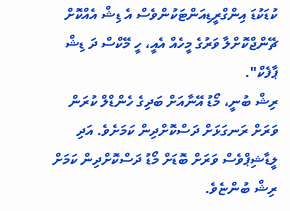ކުޑަކުޑަ އިންގްރީޑިއަންޓަކުންވެސް އެ ޑިޝް އެއްކޮށް ޗޭންޖްކޮށްލާ ވަރުގެ މީހެއް އެއީ، ހީ މޭކްސް ދަ ޑިޝް ޕާފެކް".
ރިޝް ބުނީ، މޯޑު އޭނާއަށް ބަދިގެ ހެންޑްލް ކުރަން ވަރަށް ރަނގަޅަށް ދަސްކޮށްދިން ކަމަށެވެ. އަދި ލީޑާޝިޕްވެސް ވަރަށް ބޮޑަށް މޯޑު ދަސްކޮށްދިން ކަމަށް ރިޝް ބުންޏެވެ.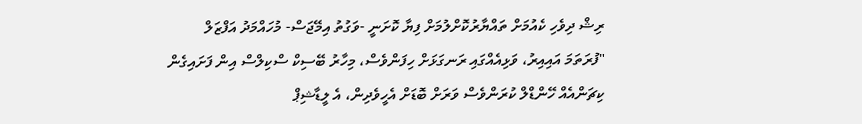ރިޝް ދިވެހި ކެއުމަށް ތައްޔާރުކޮށްލުމަށް ފިޔާ ކޮށަނީ -ވަގުތު އިމޭޖަސް- މުހައްމަދު އަފްޒަލް
"ފުރަތަމަ އައިއިރު، ވަޅިއެއްގައި ރަނގަޅަށް ހިފަންވެސް، މިހާރު ބޭސިކް ސްކިލްސް އިން ފަށައިގެން ކިޗަންއެއް ހޭންޑްލް ކުރަންވެސް ވަރަށް ބޮޑަށް އެހީވެދިން، އެ ލީޑާޝިޕް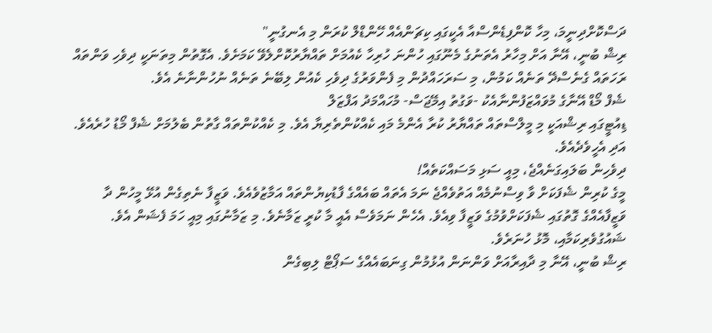ދަސްކޮށްދިނީމަ، މިހާ ކޮންފިޑެންސްއާ އެކީގައި ކިޗަންއެއް ހޭންޑްލް ކުރަން މި އެނގުނީ"
ރިޝް ބުނީ، އޭނާ އަށް މިހާރު އެތަނުގެ މެނޫގައި ހުންނަ ހުރިހާ ކެއުމަށް ތައްޔާރުކޮށްލެވޭ ކަމަށެވެ. އެގޮތުން މިތަނަކީ ދިވެހި ވަންތައް ރަހަތައް ގެނެސްދޭ ތަނެއް ކަމުން، މި ސަރަހައްދުން މި ފެންވަރުގެ ދިވެހި ކެއުން ލިބޭނެ ތަނެއް ނުހުންނާނެ އެވެ.
ޝެފް މޯޑް އޭނާގެ މުވައްޒަފުންނާއެކު -ވަގުތު އިމޭޖަސް- މުހައްމަދު އަފްޒަލް
ޑިއުޓީގައި ރިޝްއަކީ މި މީލްސްތައް ތައްޔާރު ކުރާ އެންމެ މައި ކެއްކުންތެރިޔާ އެވެ. މި ކެއްކުންތައް ގާތުން ބެލުމަށް ޝެފް މޯޑު ހުރެއެވެ. އަދި އެހީވެދެއެވެ.
ދިވެހިން ބަލައިގަނެއްޖެ، މިއީ ސަޅި މަސައްކަތެއް!
މީގެ ކުރިން ޝެފަކަށް ވާ ވިސްނުމެއް އަތުވެއްޖެ ނަމަ އެތައް ބައެއްގެ ފާޑުކިޔުންތައް އަމާޒުވެއެވެ. ވަޒީފާ ނެތިގެން އުޅޭ މީހުން ދާ ވަޒީފާއެއްގެ ގޮތުގައި ޝެފަކަށްވުމުގެ ވަޒީފާ ވިއެވެ. އެހެން ނަމަވެސް އެއީ މާ ކުރީ ޒަމާނެވެ. މި ޒަމާނުގައި މިއީ ހަމަ ފެޝަން އެވެ. ޝައުގުވެރިކަމާއި، މޮޅު ހުނަރެވެ.
ރިޝް ބުނީ، އޭނާ މި ދާއިރާއަށް ވަންނަން އުޅުމުން ގިނަބައެއްގެ ސަޕޯޓް ލިބިގެން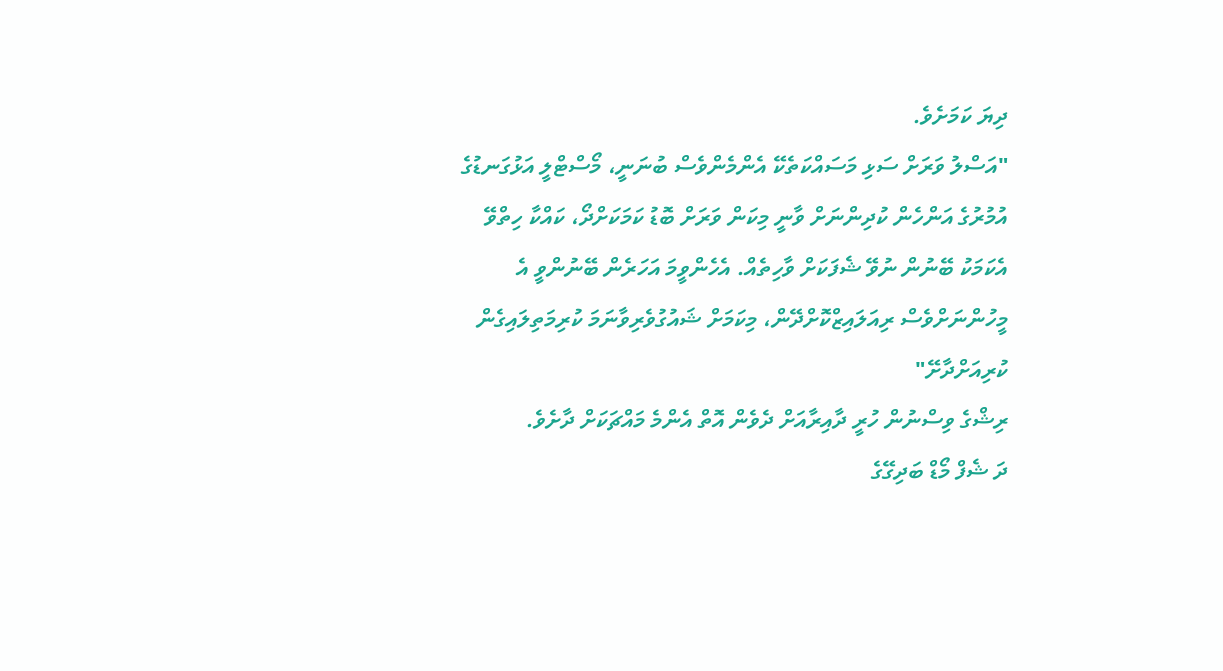ދިޔަ ކަމަށެވެ.
"އަސްލު ވަރަށް ސަޅި މަސައްކަތެކޭ އެންމެންވެސް ބުނަނީ، މޯސްޓްލީ އަޅުގަނޑުގެ އުމުރުގެ އަންހެން ކުދިންނަށް ވާނީ މިކަން ވަރަށް ބޮޑު ކަމަކަށްދޯ، ކައްކާ ހިތްވޭ އެކަމަކު ބޭނުން ނުވޭ ޝެފަކަށް ވާހިތެއް. އެހެންވީމަ އަހަރެން ބޭނުންވީ އެ މީހުންނަށްވެސް ރިއަލައިޒްކޮށްދޭން، މިކަމަށް ޝައުގުވެރިވާނަމަ ކުރިމަތިލައިގެން ކުރިއަށްދާށޭ"
ރިޝްގެ ވިސްނުން ހުރީ ދާއިރާއަށް ދެވެން އޮތް އެންމެ މައްޗަކަށް ދާށެވެ.
ދަ ޝެފް މޯޑް ބަދިގޭގެ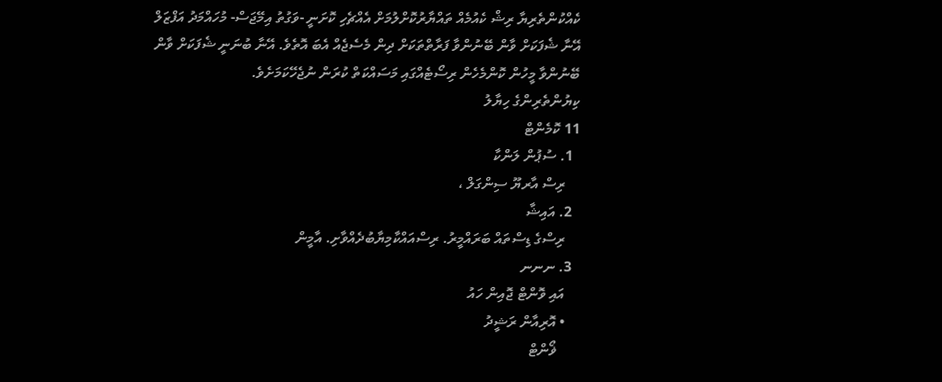ކެއްކުންތެރިޔާ ރިޝް ކެއުމެއް ތައްޔާރުކޮށްލުމަށް އެއްޗެހި ކޮށަނީ -ވަގުތު އިމޭޖަސް- މުހައްމަދު އަފްޒަލް
އޭނާ ޝެފަކަށް ވާން ބޭނުންވާ ފަރާތްތަކަށް ދިން މެސެޖެއް އެބަ އޮތެވެ. އޭނާ ބުނަނީ ޝެފަކަށް ވާން ބޭނުންވާ މީހުން ކޮންމެހެން ރިސޯޓެއްގައި މަސައްކަތް ކުރަން ނުޖެހޭކަމަށެވެ.
ކިޔުންތެރިންގެ ހިޔާލު
11 ކޮމެންޓް
  1. ސުޕުން ލަންކާ
    ރިސް އާރޔޫ ސިންގަލް ،
  2. އައިޝާ
    ރިސްގެ ޑިސްތައް ބަރައްމީރު. ރިސްއައްކާމިޔާބުދެއްވާށި. އާމީން
  3. ނނނ
    އައި ވޮންޓް ޖޮއިން ހައު
    • އޮރިއާން ރަޝީދު
      ޥޯންޓް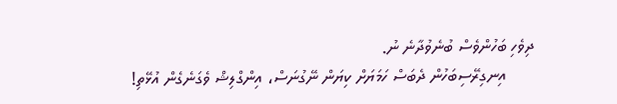ދިވެހި ބަހުންވެސް ބުނެވުދާނެ ނު.
      އިނގިރޭސިބަހުން ދެބަސް ހަމަޔަށް ކިޔަން ނޭގުނަސް، އިންގްލިޝް ވެގަނެގެން އުޅޭތި!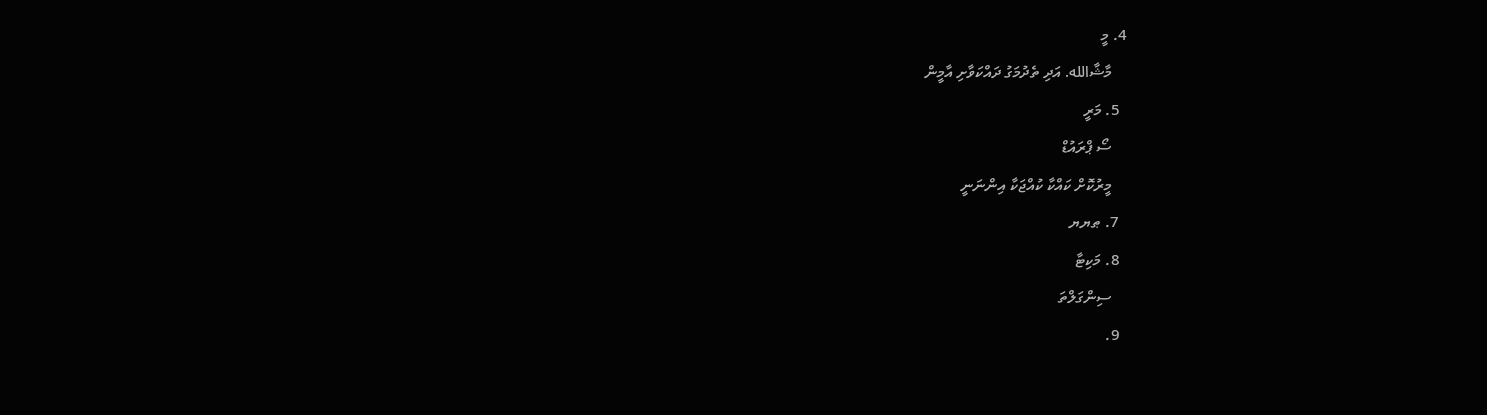4. މީ
    މާޝާالله. އަދި ތެދުމަގު ދައްކަވާށި އާމީން
  5. މަރީ
    ސޯ ޕްރައުޑް
    މީރުކޮށް ކައްކާ ކުއްޖަކާ އިންނަނީ
  7. ޠޔޔ
  8. މަކިޓާ
    ސިންގަލްތަ
  9.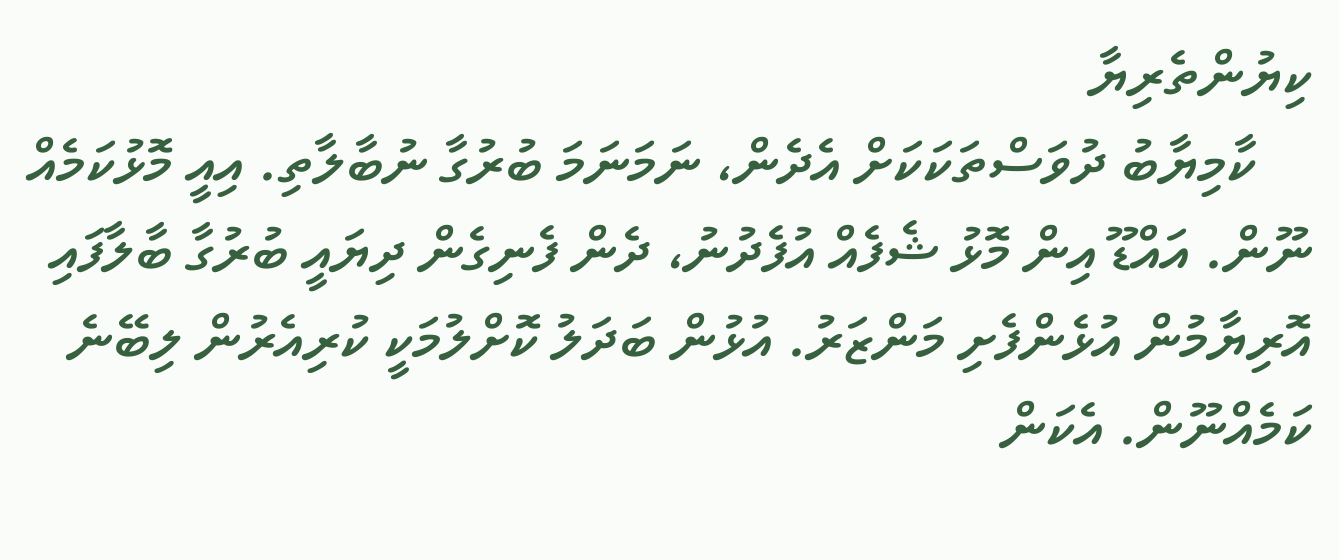ކިޔުންތެރިޔާ
    ކާމިޔާބު ދުވަސްތަކަކަށް އެދެން، ނަމަނަމަ ބުރުގާ ނުބާލާތި. އިއީ މޮޅުކަމެއް ނޫން. އައްޑޫ އިން މޮޅު ޝެފެއް އުފެދުނު، ދެން ފެނިގެން ދިޔައީ ބުރުގާ ބާލާފައި އޮރިޔާމުން އުޅެންފެށި މަންޒަރު. އުޅުން ބަދަލު ކޮށްލުމަކީ ކުރިއެރުން ލިބޭނެ ކަމެއްނޫން. އެކަން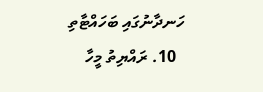ހަނދާނުގައި ބަހައްޓާތި
  10. ރައްޔިތު މީހާ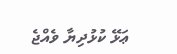ޢަޅޭ ކުޅުދިޔާ ވެއްޖެ